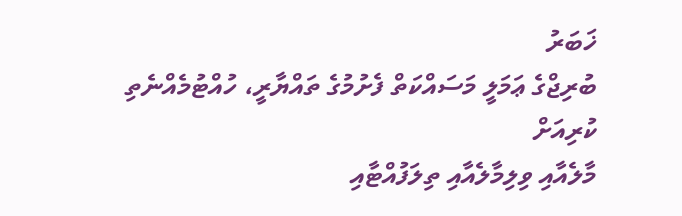ޚަބަރު
ބުރިޖްގެ ޢަމަލީ މަސައްކަތް ފެށުމުގެ ތައްޔާރީ، ހުއްޓުމެއްނެތި ކުރިއަށް
މާލެއާއި ވިލިމާލެއާއި ތިލަފުއްޓާއި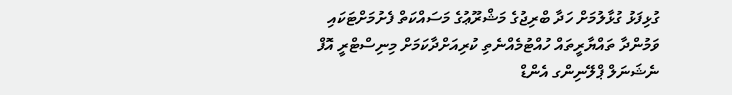ގުޅިފަޅު ގުޅާލުމަށް ހަދާ ބްރިޖުގެ މަޝްރޫޢުގެ މަސައްކަތް ފެށުމަށްޓަކައި ވަމުންދާ ތައްޔާރީތައް ހުއްޓުމެއްނެތި ކުރިއަށްދާކަމަށް މިނިސްޓްރީ އޮފް ނެޝަނަލް ޕްލޭނިންގ އެންޑް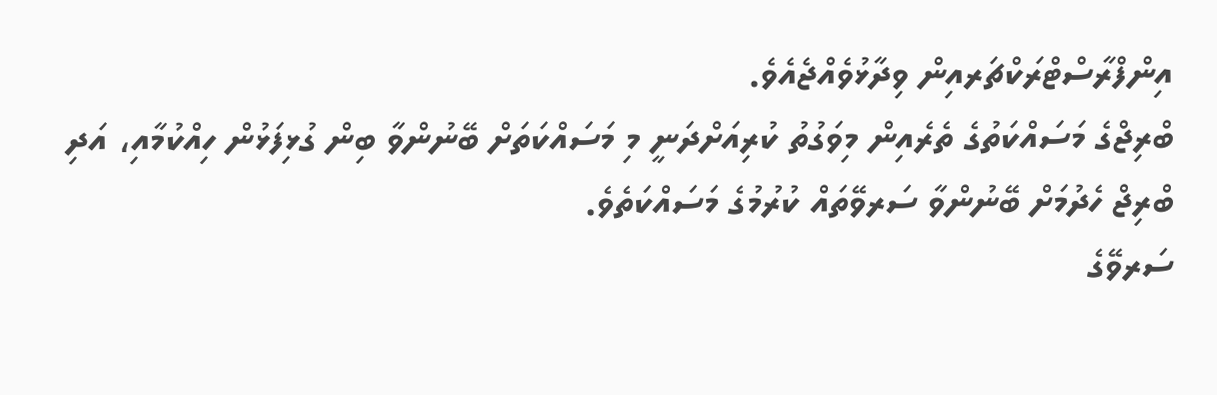އިންފްރާސްޓްރަކްޗަރއިން ވިދާޅުވެއްޖެއެވެ.
ބްރިޖްގެ މަސައްކަތުގެ ތެރެއިން މިވަގުތު ކުރިއަށްދަނީ މި މަސައްކަތަށް ބޭނުންވާ ބިން ގުޅިފަޅުން ހިއްކުމާއި، އަދި ބްރިޖް ހެދުމަށް ބޭނުންވާ ސަރވޭތައް ކުރުމުގެ މަސައްކަތެވެ.
ސަރވޭގެ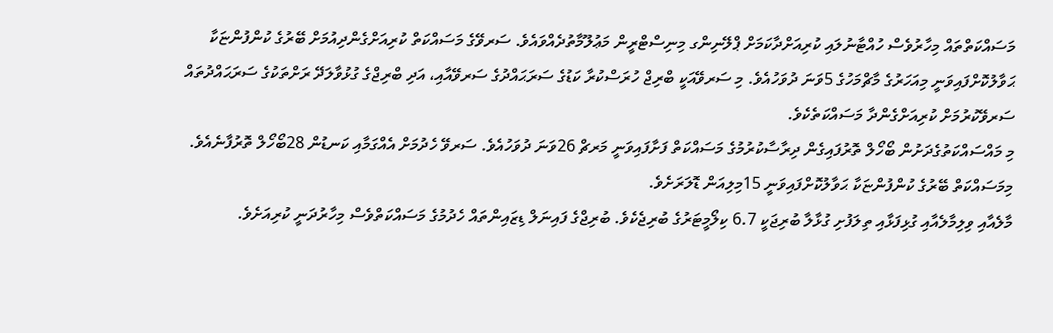މަސައްކަތްތައް މިހާރުވެސް ހުއްޓާނުލައި ކުރިއަށްދާކަމަށް ޕްލޭނިންގ މިނިސްޓްރީން މަޢުލޫމާތުދެއްވައެވެ. ސަރވޭގެ މަސައްކަތް ކުރިއަށްގެންދިއުމަށް ބޭރުގެ ކުންފުންޏަކާ ޙަވާލުކޮށްފައިވަނީ މިއަހަރުގެ މާޗްމަހުގެ 5ވަނަ ދުވަހުއެވެ. މި ސަރވޭއަކީ ބްރިޖް ހުރަސްކުރާ ކަޑުގެ ސަރަޙައްދުގެ ސަރވޭއާއި، އަދި ބްރިޖްގެ ގުޅުވާލަދޭ ރަށްތަކުގެ ސަރަޙައްދުތައް ސަރވޭކުރުމަށް ކުރިއަށްގެންދާ މަސައްކަތެކެވެ.
މި މައްސައްކަތުގެދަށުން ބޯހޯލް ތޮރުފައިގެން ދިރާސާކުރުމުގެ މަސައްކަތް ފަށާފައިވަނީ މަރޗް 26ވަނަ ދުވަހުއެވެ. ސަރވޭ ހެދުމަށް އެއްގަމާއި ކަނޑުން 28ބޯހޯލް ތޮރުފާނެއެވެ. މިމަސައްކަތް ބޭރުގެ ކުންފުންޏަކާ ޙަވާލުކޮށްފައިވަނީ 15މިލިއަން ޑޮލަރަށެވެ.
މާލެއާއި ވިލިމާލެއާއި ގުޅިފަޅާއި ތިލަފުށި ގުޅާލާ ބުރިޖަކީ 6.7 ކިލޯމީޓަރުގެ ބުރިޖެކެވެ. ބުރިޖްގެ ފައިނަލް ޑިޒައިންތައް ހެދުމުގެ މަސައްކަތްވެސް މިހާރުދަނީ ކުރިއަށެވެ.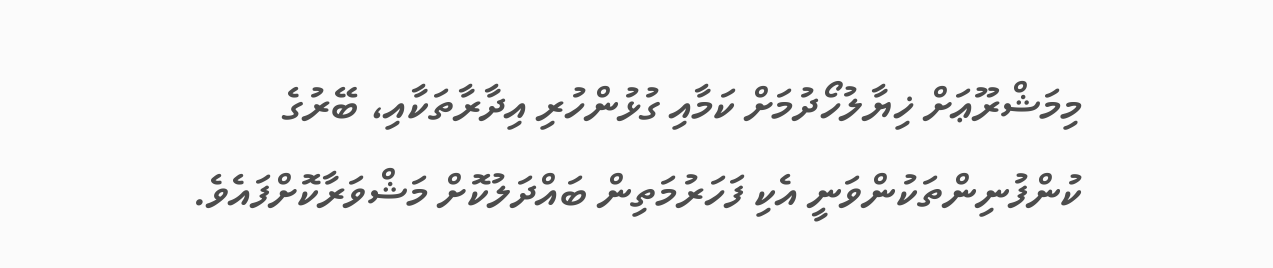މިމަޝްރޫޢަށް ޚިޔާލުހޯދުމަށް ކަމާއި ގުޅުންހުރި އިދާރާތަކާއި، ބޭރުގެ ކުންފުނިންތަކުންވަނީ އެކި ފަހަރުމަތިން ބައްދަލުކޮށް މަޝްވަރާކޮށްފައެވެ.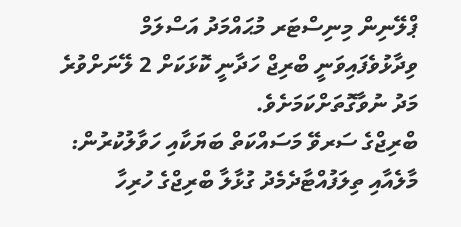ޕްލޭނިން މިނިސްޓަރ މުޙައްމަދު އަސްލަމް ވިދާޅުވެފައިވަނީ ބްރިޖް ހަދާނީ ކޮޅަކަށް 2 ލޭނަށްވުރެ މަދު ނުވާގޮތަށްކަމަށެވެ.
ބްރިޖްގެ ސަރވޭ މަސައްކަތް ބަޔަކާއި ހަވާލުކުރުން:
މާލެއާއި ތިލަފުއްޓާދެމެދު ގުޅާލާ ބްރިޖްގެ ހުރިހާ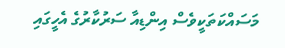މަސައްކަތަކީވެސް އިންޑިއާ ސަރުކާރުގެ އެހީގައި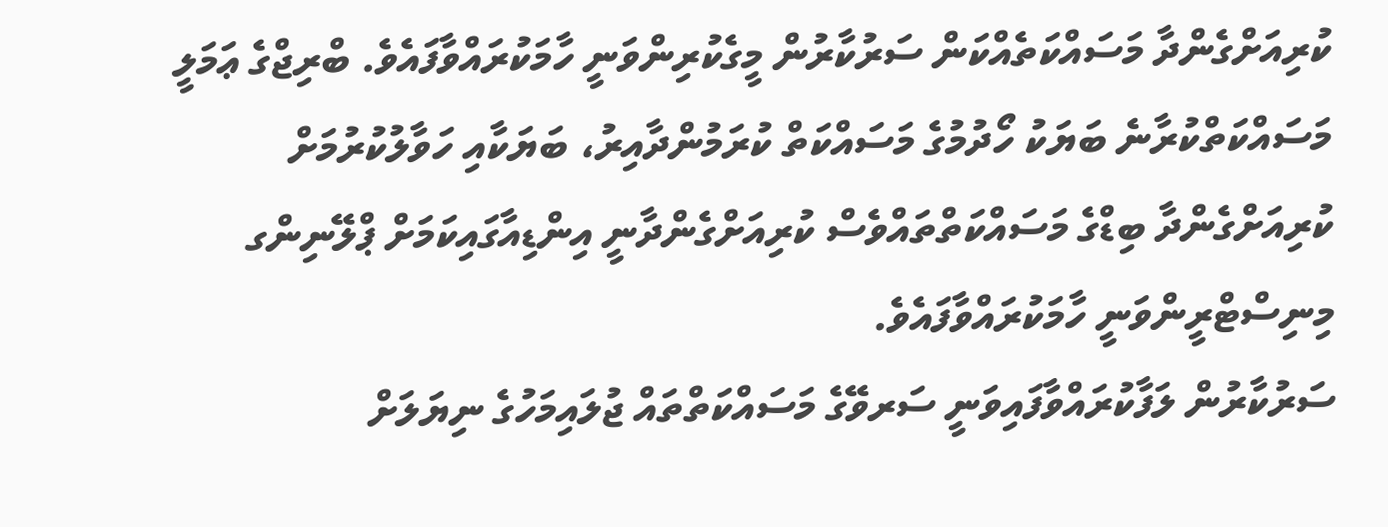ކުރިއަށްގެންދާ މަސައްކަތެއްކަން ސަރުކާރުން މީގެކުރިންވަނީ ހާމަކުރައްވާފައެވެ. ބްރިޖްގެ ޢަމަލީ މަސައްކަތްކުރާނެ ބަޔަކު ހޯދުމުގެ މަސައްކަތް ކުރަމުންދާއިރު، ބަޔަކާއި ހަވާލުކުރުމަށް ކުރިއަށްގެންދާ ބިޑްގެ މަސައްކަތްތައްވެސް ކުރިއަށްގެންދާނީ އިންޑިއާގައިކަމަށް ޕްލޭނިންގ މިނިސްޓްރީންވަނީ ހާމަކުރައްވާފައެވެ.
ސަރުކާރުން ލަފާކުރައްވާފައިވަނީ ސަރވޭގެ މަސައްކަތްތައް ޖުލައިމަހުގެ ނިޔަލަށް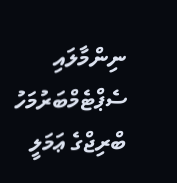ނިންމާލައި ސެޕްޓެމްބަރުމަހު ބްރިޖްގެ ޢަމަލީ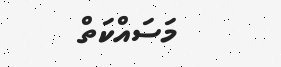މަސައްކަތް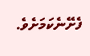ފެށޭނެކަމަށެވެ.